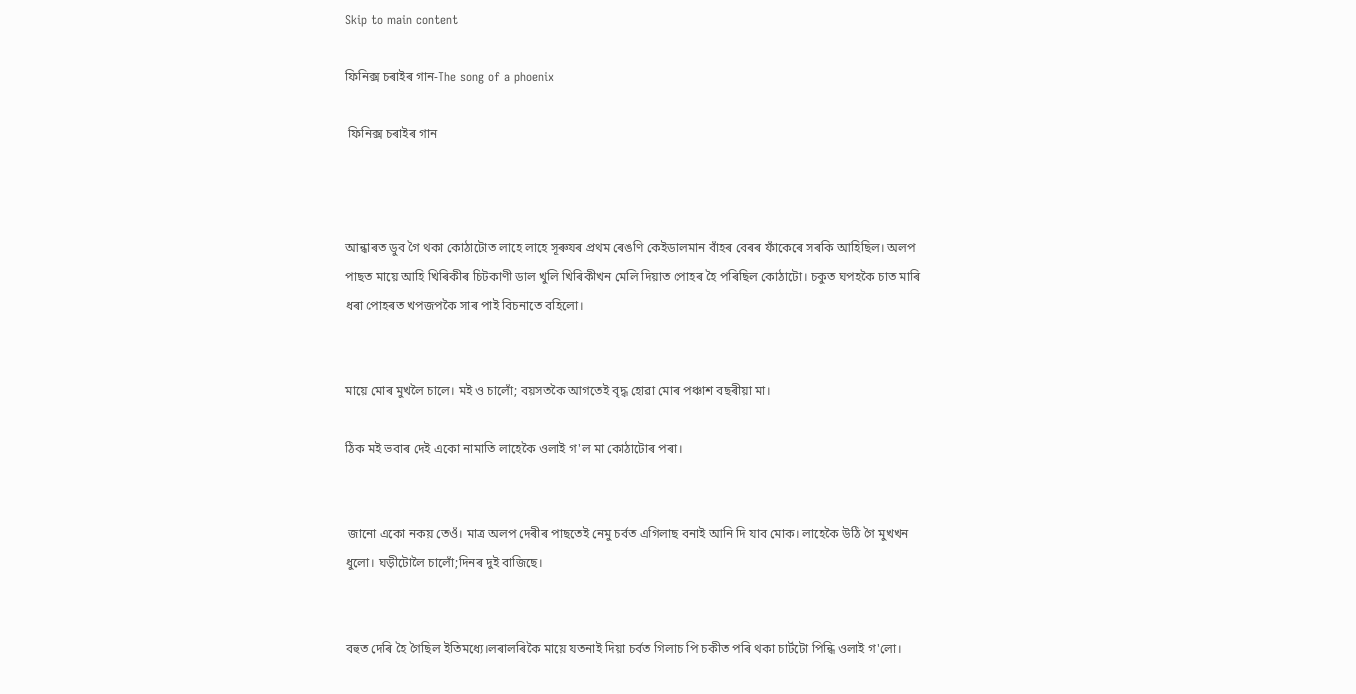Skip to main content

ফিনিক্স চৰাইৰ গান-The song of a phoenix

 ফিনিক্স চৰাইৰ গান



আন্ধাৰত ডুব গৈ থকা কোঠাটোত লাহে লাহে সূৰুযৰ প্ৰথম ৰেঙণি কেইডালমান বাঁহৰ বেৰৰ ফাঁকেৰে সৰকি আহিছিল। অলপ পাছত মায়ে আহি খিৰিকীৰ চিটকাণী ডাল খুলি খিৰিকীখন মেলি দিয়াত পোহৰ হৈ পৰিছিল কোঠাটো। চকুত ঘপহকৈ চাত মাৰি ধৰা পোহৰত খপজপকৈ সাৰ পাই বিচনাতে বহিলো।


মায়ে মোৰ মুখলৈ চালে। মই ও চালোঁ; বয়সতকৈ আগতেই বৃদ্ধ হোৱা মোৰ পঞ্চাশ বছৰীয়া মা।

ঠিক মই ভবাৰ দেই একো নামাতি লাহেকৈ ওলাই গ'ল মা কোঠাটোৰ পৰা।


 জানো একো নকয় তেওঁ। মাত্ৰ অলপ দেৰীৰ পাছতেই নেমু চৰ্বত এগিলাছ বনাই আনি দি যাব মোক। লাহেকৈ উঠি গৈ মুখখন ধুলো। ঘড়ীটোলৈ চালোঁ;দিনৰ দুই বাজিছে।


বহুত দেৰি হৈ গৈছিল ইতিমধ্যে।লৰালৰিকৈ মায়ে যতনাই দিয়া চৰ্বত গিলাচ পি চকীত পৰি থকা চাৰ্টটো পিন্ধি ওলাই গ'লো।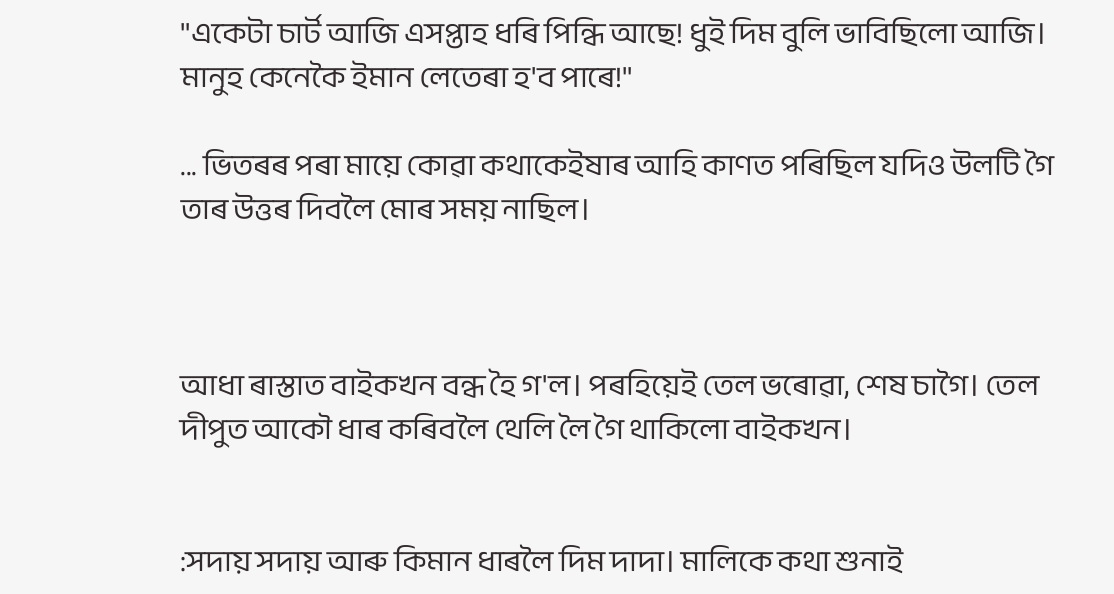"একেটা চাৰ্ট আজি এসপ্তাহ ধৰি পিন্ধি আছে! ধুই দিম বুলি ভাবিছিলো আজি। মানুহ কেনেকৈ ইমান লেতেৰা হ'ব পাৰে!"

... ভিতৰৰ পৰা মায়ে কোৱা কথাকেইষাৰ আহি কাণত পৰিছিল যদিও উলটি গৈ তাৰ উত্তৰ দিবলৈ মোৰ সময় নাছিল।



আধা ৰাস্তাত বাইকখন বন্ধ হৈ গ'ল। পৰহিয়েই তেল ভৰোৱা, শেষ চাগৈ। তেল দীপুত আকৌ ধাৰ কৰিবলৈ থেলি লৈ গৈ থাকিলো বাইকখন।


:সদায় সদায় আৰু কিমান ধাৰলৈ দিম দাদা। মালিকে কথা শুনাই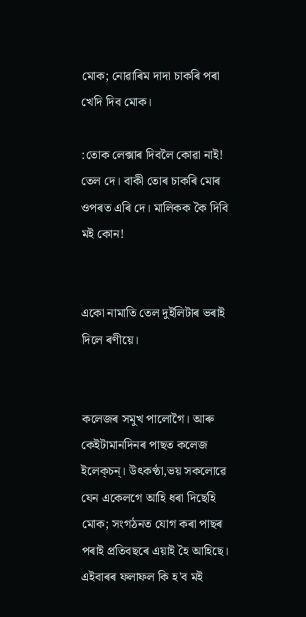মোক; নোৱাৰিম দাদা চাকৰি পৰা খেদি দিব মোক।

:তোক লেক্সাৰ দিবলৈ কোৱা নাই! তেল দে। বাকী তোৰ চাকৰি মোৰ ওপৰত এৰি দে। মালিকক কৈ দিবি মই কোন!


একো নামাতি তেল দুইলিটাৰ ভৰাই দিলে ৰণীয়ে।


কলেজৰ সমুখ পালোগৈ। আৰু কেইটামানদিনৰ পাছত কলেজ ইলেক্চন্। উৎকণ্ঠা,ভয় সকলোৱে যেন একেলগে আহি ধৰা দিছেহি মোক; সংগঠনত যোগ কৰা পাছৰ পৰাই প্ৰতিবছৰে এয়াই হৈ আহিছে। এইবাৰৰ ফলাফল কি হ'ব মই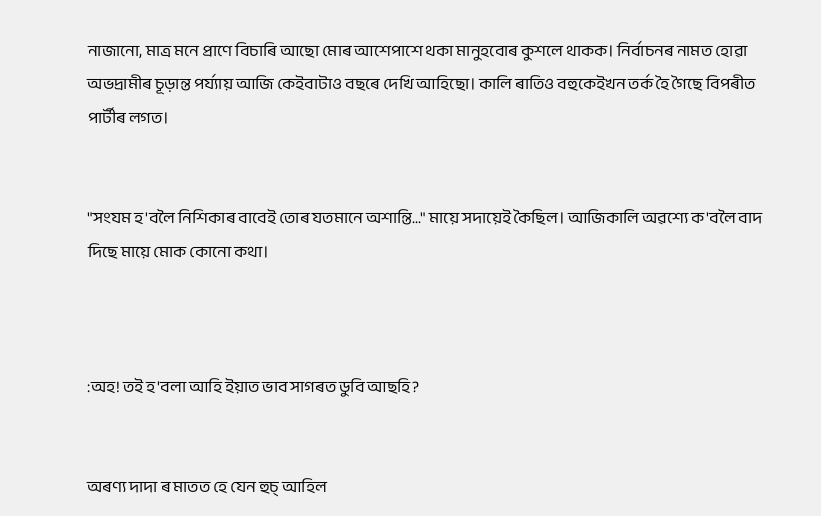নাজানো, মাত্ৰ মনে প্ৰাণে বিচাৰি আছো মোৰ আশেপাশে থকা মানুহবোৰ কুশলে থাকক। নিৰ্বাচনৰ নামত হোৱা অভদ্ৰামীৰ চূড়ান্ত পৰ্য্যায় আজি কেইবাটাও বছৰে দেখি আহিছো। কালি ৰাতিও বহুকেইখন তৰ্ক হৈ গৈছে বিপৰীত পাৰ্টীৰ লগত।


"সংযম হ'বলৈ নিশিকাৰ বাবেই তোৰ যতমানে অশান্তি..." মায়ে সদায়েই কৈছিল। আজিকালি অৱশ্যে ক'বলৈ বাদ দিছে মায়ে মোক কোনো কথা।



:অহ! তই হ'বলা আহি ইয়াত ভাব সাগৰত ডুবি আছহি?


অৰণ্য দাদা ৰ মাতত হে যেন হুচ্ আহিল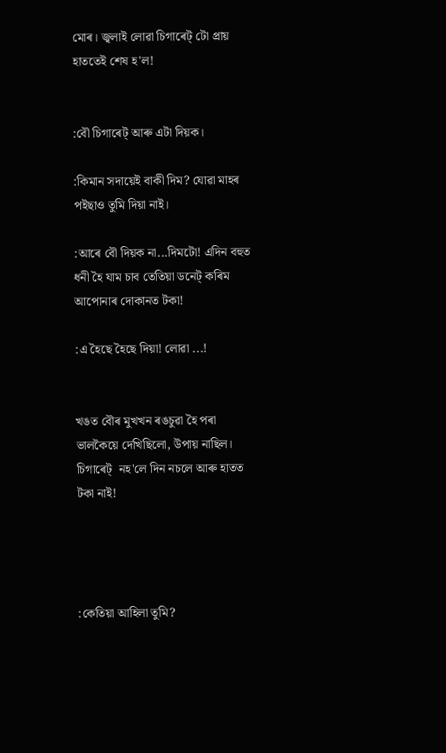মোৰ। জ্বলাই লোৱা চিগাৰেট্ টো প্ৰায় হাততেই শেষ হ'ল!


:বৌ চিগাৰেট্ আৰু এটা দিয়ক।

:কিমান সদায়েই বাকী দিম? যোৱা মাহৰ পইছাও তুমি দিয়া নাই।

:আৰে বৌ দিয়ক না...দিমটো! এদিন বহুত ধনী হৈ যাম চাব তেতিয়া ডনেট্ কৰিম আপোনাৰ দোকানত টকা!

:এ হৈছে হৈছে দিয়া! লোৱা ...!


খঙত বৌৰ মুখখন ৰঙচুৱা হৈ পৰা ভালকৈয়ে দেখিছিলো, উপায় নাছিল। চিগাৰেট্  নহ'লে দিন নচলে আৰু হাতত টকা নাই!




:কেতিয়া আহিলা তুমি?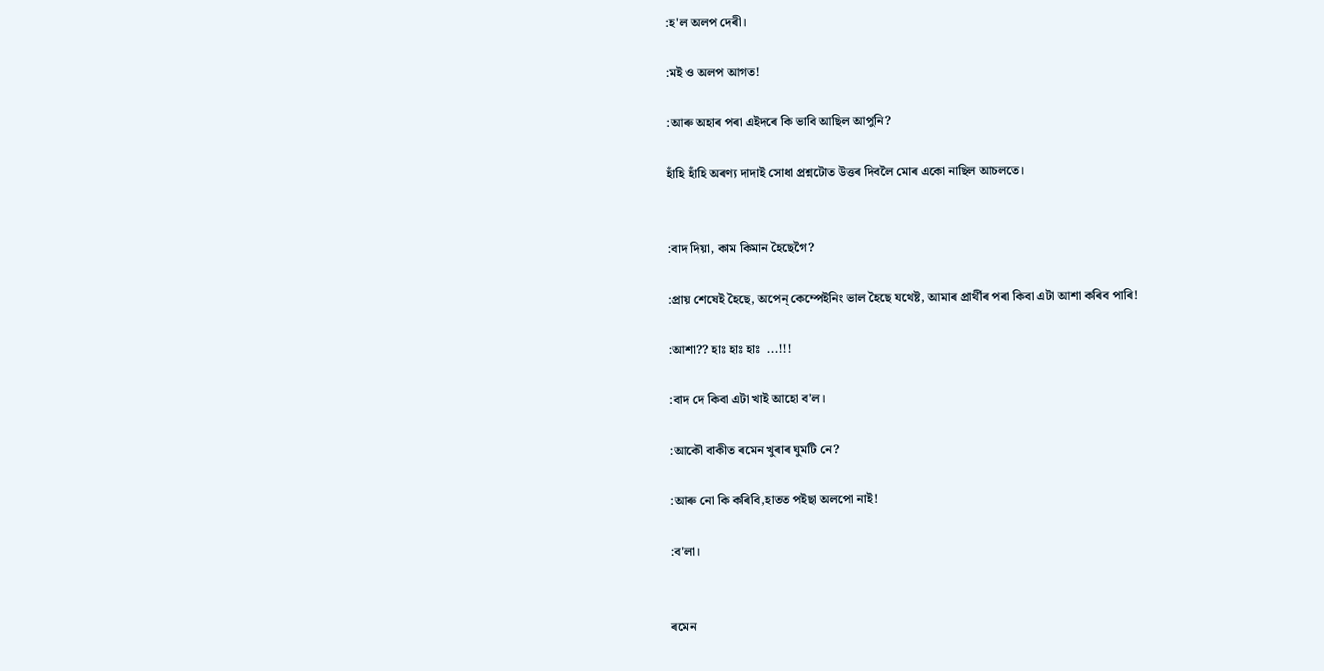:হ'ল অলপ দেৰী।

:মই ও অলপ আগত!

:আৰু অহাৰ পৰা এইদৰে কি ভাবি আছিল আপুনি?

হাঁহি হাঁহি অৰণ্য দাদাই সোধা প্ৰশ্নটোত উত্তৰ দিবলৈ মোৰ একো নাছিল আচলতে।


:বাদ দিয়া, কাম কিমান হৈছেগৈ?

:প্ৰায় শেষেই হৈছে, অপেন্ কেম্পেইনিং ভাল হৈছে যথেষ্ট, আমাৰ প্ৰাৰ্থীৰ পৰা কিবা এটা আশা কৰিব পাৰি!

:আশা?? হাঃ হাঃ হাঃ  ...!!!

:বাদ দে কিবা এটা খাই আহো ব'ল।

:আকৌ বাকীত ৰমেন খুৰাৰ ঘুমটি নে?

:আৰু নো কি কৰিবি,হাতত পইছা অলপো নাই!

:ব'লা।


ৰমেন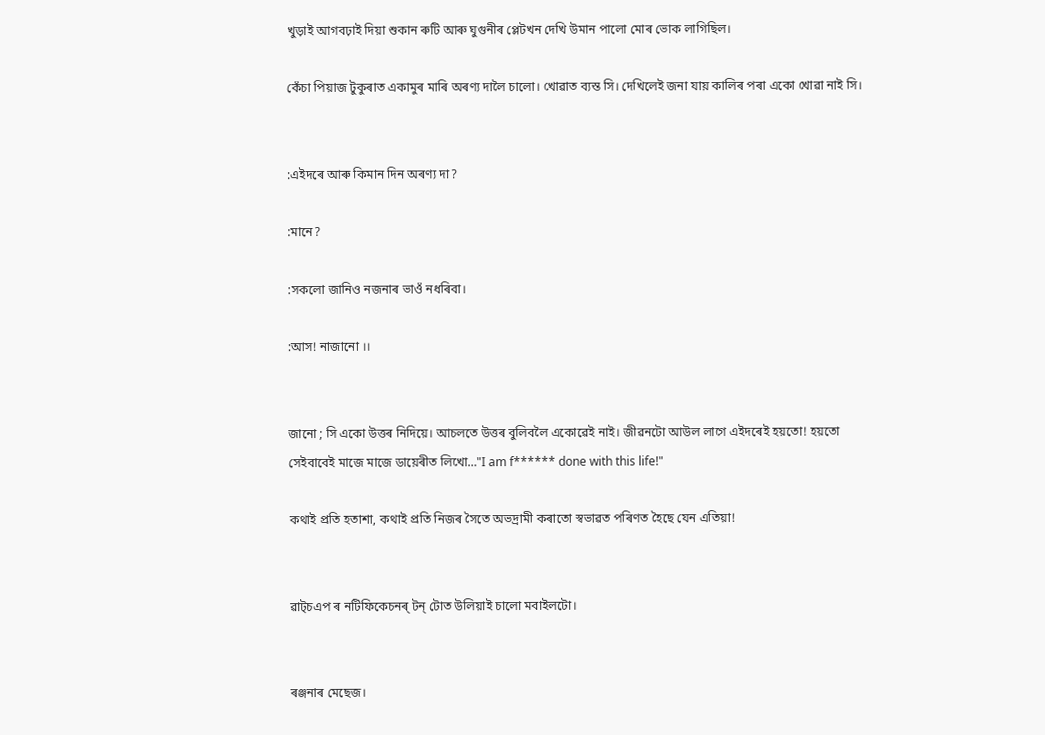খুড়াই আগবঢ়াই দিয়া শুকান ৰুটি আৰু ঘুগুনীৰ প্লেটখন দেখি উমান পালো মোৰ ভোক লাগিছিল।

কেঁচা পিয়াজ টুকুৰাত একামুৰ মাৰি অৰণ্য দালৈ চালো। খোৱাত ব্যস্ত সি। দেখিলেই জনা যায় কালিৰ পৰা একো খোৱা নাই সি।


:এইদৰে আৰু কিমান দিন অৰণ্য দা?

:মানে?

:সকলো জানিও নজনাৰ ভাওঁ নধৰিবা।

:আস! নাজানো ।।


জানো ; সি একো উত্তৰ নিদিয়ে। আচলতে উত্তৰ বুলিবলৈ একোৱেই নাই। জীৱনটো আউল লাগে এইদৰেই হয়তো! হয়তো সেইবাবেই মাজে মাজে ডায়েৰীত লিখো…"I am f****** done with this life!"

কথাই প্ৰতি হতাশা, কথাই প্ৰতি নিজৰ সৈতে অভদ্ৰামী কৰাতো স্বভাৱত পৰিণত হৈছে যেন এতিয়া!


ৱাট্চএপ ৰ নটিফিকেচনৰ্ টন্ টোত উলিয়াই চালো মবাইলটো।


ৰঞ্জনাৰ মেছেজ।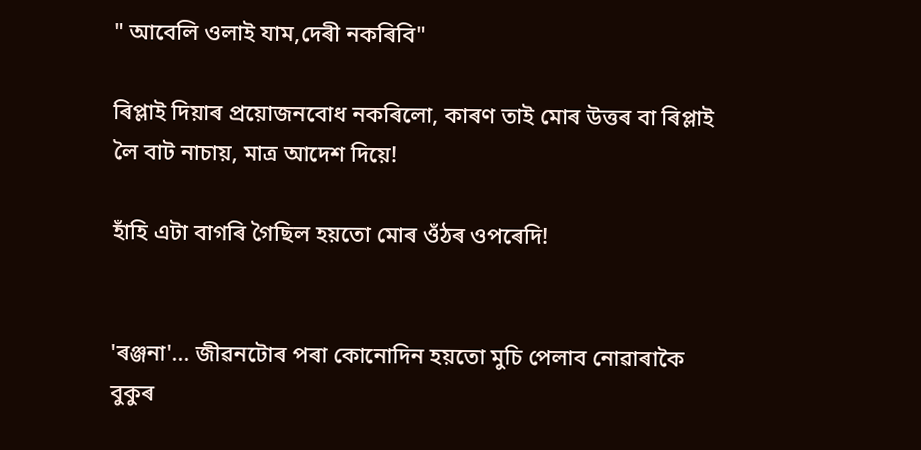" আবেলি ওলাই যাম,দেৰী নকৰিবি"

ৰিপ্লাই দিয়াৰ প্ৰয়োজনবোধ নকৰিলো, কাৰণ তাই মোৰ উত্তৰ বা ৰিপ্লাই লৈ বাট নাচায়, মাত্ৰ আদেশ দিয়ে!

হাঁহি এটা বাগৰি গৈছিল হয়তো মোৰ ওঁঠৰ ওপৰেদি!


'ৰঞ্জনা'... জীৱনটোৰ পৰা কোনোদিন হয়তো মুচি পেলাব নোৱাৰাকৈ বুকুৰ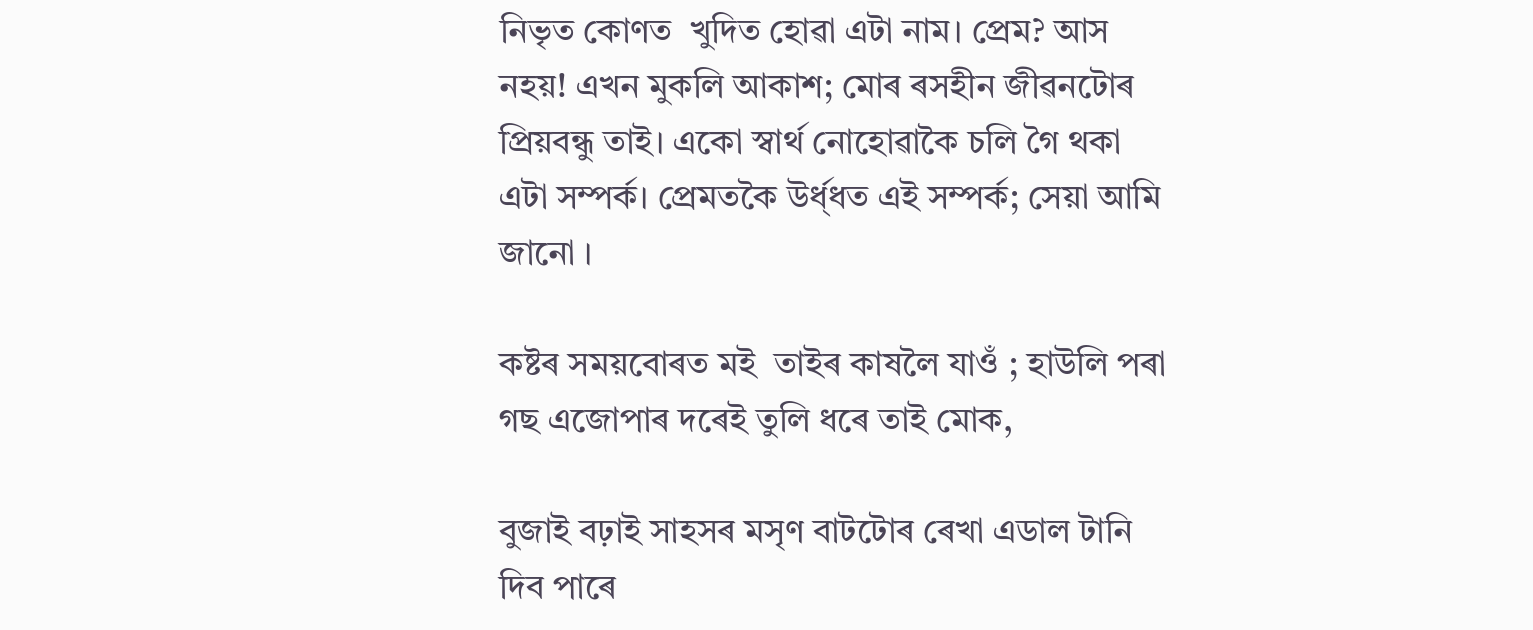নিভৃত কোণত  খুদিত হোৱা এটা নাম। প্ৰেম? আস নহয়! এখন মুকলি আকাশ; মোৰ ৰসহীন জীৱনটোৰ প্ৰিয়বন্ধু তাই। একো স্বাৰ্থ নোহোৱাকৈ চলি গৈ থকা এটা সম্পৰ্ক। প্ৰেমতকৈ উৰ্ধ্ধত এই সম্পৰ্ক; সেয়া আমি জানো ।

কষ্টৰ সময়বোৰত মই  তাইৰ কাষলৈ যাওঁ ; হাউলি পৰা গছ এজোপাৰ দৰেই তুলি ধৰে তাই মোক,

বুজাই বঢ়াই সাহসৰ মসৃণ বাটটোৰ ৰেখা এডাল টানি দিব পাৰে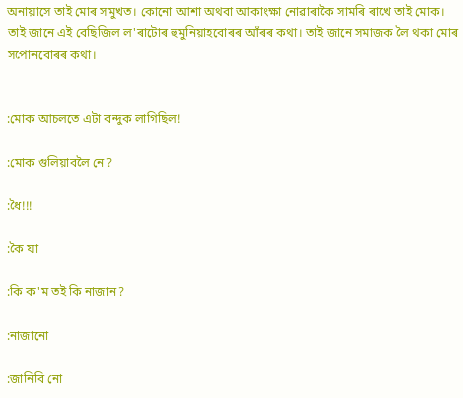অনায়াসে তাই মোৰ সমুখত। কোনো আশা অথবা আকাংক্ষা নোৱাৰাকৈ সামৰি ৰাখে তাই মোক। তাই জানে এই বেছিজিল ল'ৰাটোৰ হুমুনিয়াহবোৰৰ আঁৰৰ কথা। তাই জানে সমাজক লৈ থকা মোৰ সপোনবোৰৰ কথা।


:মোক আচলতে এটা বন্দুক লাগিছিল!

:মোক গুলিয়াবলৈ নে?

:ধৈ!!!

:কৈ যা

:কি ক'ম তই কি নাজান?

:নাজানো

:জানিবি নো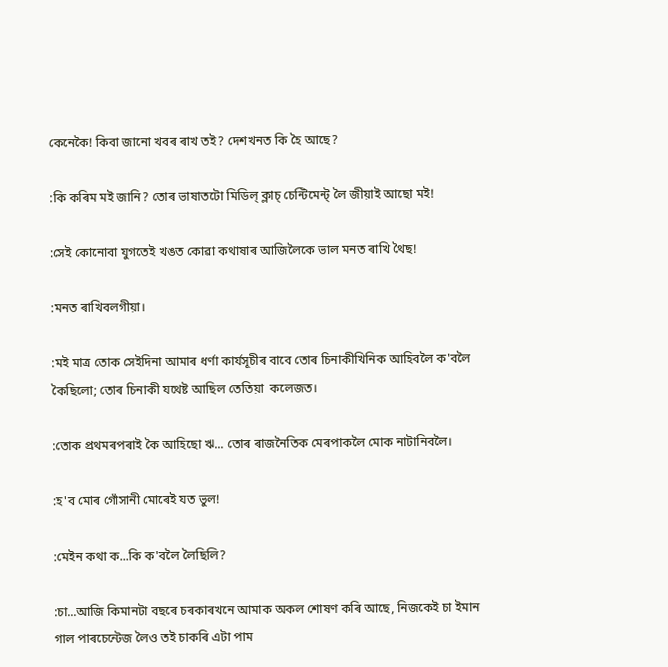কেনেকৈ! কিবা জানো খবৰ ৰাখ তই? দেশখনত কি হৈ আছে?

:কি কৰিম মই জানি? তোৰ ভাষাতটো মিডিল্ ক্লাচ্ চেন্টিমেন্ট্ লৈ জীয়াই আছো মই!

:সেই কোনোবা যুগতেই খঙত কোৱা কথাষাৰ আজিলৈকে ভাল মনত ৰাখি থৈছ!

:মনত ৰাখিবলগীয়া।

:মই মাত্ৰ তোক সেইদিনা আমাৰ ধৰ্ণা কাৰ্যসূচীৰ বাবে তোৰ চিনাকীখিনিক আহিবলৈ ক'বলৈ কৈছিলো; তোৰ চিনাকী যথেষ্ট আছিল তেতিয়া  কলেজত।

:তোক প্ৰথমৰপৰাই কৈ আহিছো ঋ... তোৰ ৰাজনৈতিক মেৰপাকলৈ মোক নাটানিবলৈ।

:হ'ব মোৰ গোঁসানী মোৰেই যত ভুল!

:মেইন কথা ক...কি ক'বলৈ লৈছিলি?

:চা...আজি কিমানটা বছৰে চৰকাৰখনে আমাক অকল শোষণ কৰি আছে, নিজকেই চা ইমান গাল পাৰচেন্টেজ লৈও তই চাকৰি এটা পাম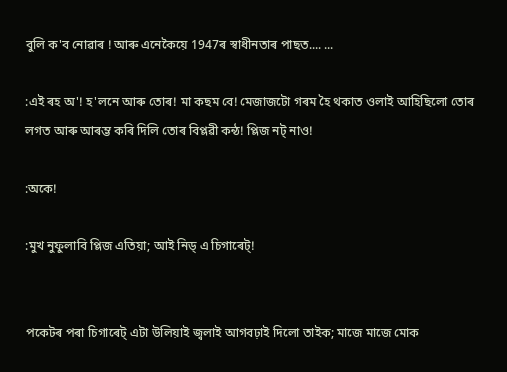বুলি ক'ব নোৱাৰ ! আৰু এনেকৈয়ে 1947ৰ স্বাধীনতাৰ পাছত.... ...

:এই ৰহ অ'! হ'লনে আৰু তোৰ! মা কছম বে! মেজাজটো গৰম হৈ থকাত ওলাই আহিছিলো তোৰ লগত আৰু আৰম্ভ কৰি দিলি তোৰ বিপ্লৱী কন্ঠ! প্লিজ নট্ নাও!

:অকে!

:মুখ নুফুলাবি প্লিজ এতিয়া; আই নিড্ এ চিগাৰেট্!


পকেটৰ পৰা চিগাৰেট্ এটা উলিয়াই জ্বলাই আগবঢ়াই দিলো তাইক; মাজে মাজে মোক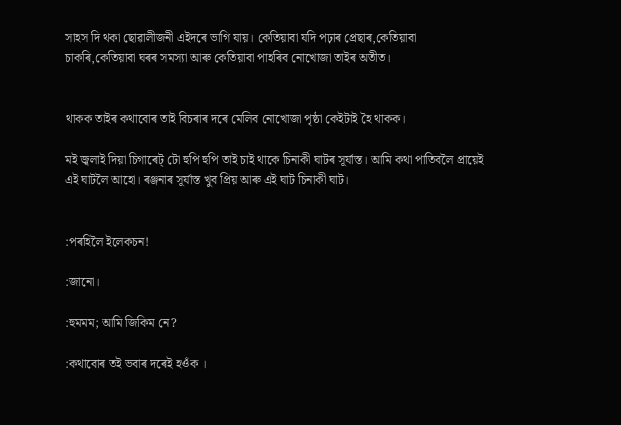সাহস দি থকা ছোৱালীজনী এইদৰে ভাগি যায়। কেতিয়াবা যদি পঢ়াৰ প্ৰেছাৰ,কেতিয়াবা চাকৰি,কেতিয়াবা ঘৰৰ সমস্যা আৰু কেতিয়াবা পাহৰিব নোখোজা তাইৰ অতীত।


থাকক তাইৰ কথাবোৰ তাই বিচৰাৰ দৰে মেলিব নোখোজা পৃষ্ঠা কেইটাই হৈ থাকক।

মই জ্বলাই দিয়া চিগাৰেট্ টো হুপি হুপি তাই চাই থাকে চিনাকী ঘাটৰ সূৰ্যাস্ত। আমি কথা পাতিবলৈ প্ৰায়েই এই ঘাটলৈ আহো। ৰঞ্জনাৰ সূৰ্যাস্ত খুব প্ৰিয় আৰু এই ঘাট চিনাকী ঘাট।


:পৰহিলৈ ইলেকচন!

:জানো।

:হুমমম; আমি জিকিম নে?

:কথাবোৰ তই ভবাৰ দৰেই হওঁক ।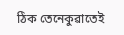ঠিক তেনেকুৱাতেই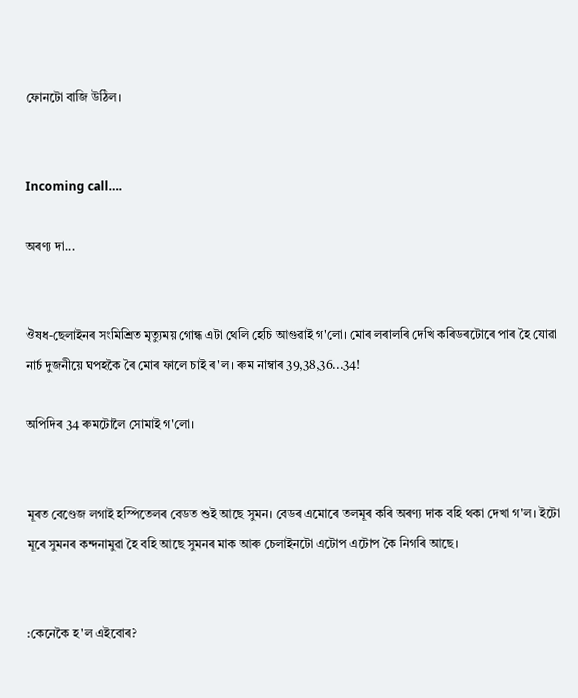ফোনটো বাজি উঠিল।


Incoming call….

অৰণ্য দা...


ঔষধ-ছেলাইনৰ সংমিশ্ৰিত মৃত্যুময় গোন্ধ এটা থেলি হেচি আগুৱাই গ'লো। মোৰ লৰালৰি দেখি কৰিডৰটোৰে পাৰ হৈ যোৱা নাৰ্চ দুজনীয়ে ঘপহকৈ ৰৈ মোৰ ফালে চাই ৰ'ল। ৰুম নাম্বাৰ 39,38,36...34!

অপিদিৰ 34 ৰুমটোলৈ সোমাই গ'লো।


মূৰত বেণ্ডেজ লগাই হস্পিতেলৰ বেডত শুই আছে সুমন। বেডৰ এমোৰে তলমূৰ কৰি অৰণ্য দাক বহি থকা দেখা গ'ল। ইটো মূৰে সুমনৰ কন্দনামুৱা হৈ বহি আছে সুমনৰ মাক আৰু চেলাইনটো এটোপ এটোপ কৈ নিগৰি আছে।


:কেনেকৈ হ'ল এইবোৰ?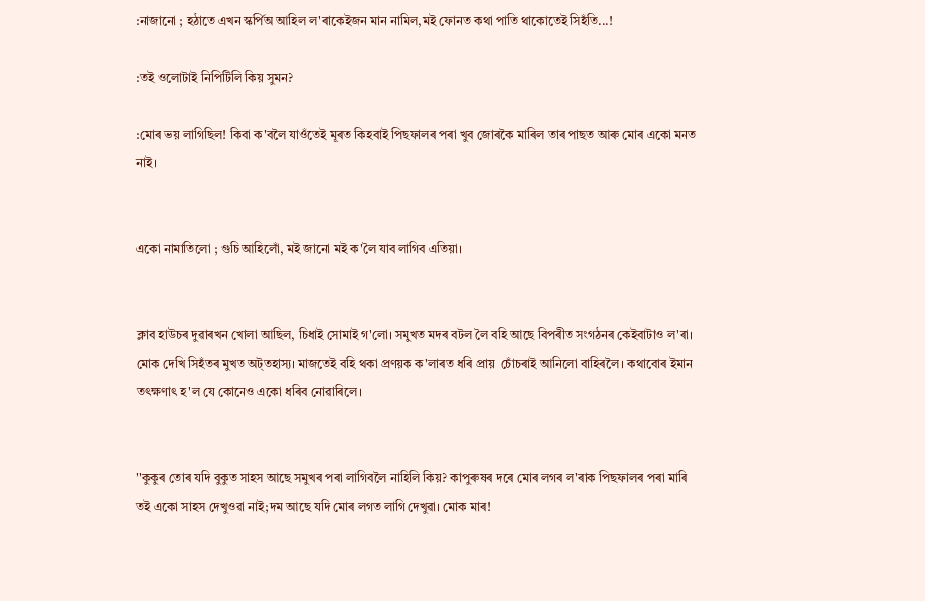:নাজানো ; হঠাতে এখন স্কৰ্পিঅ আহিল ল'ৰাকেইজন মান নামিল,মই ফোনত কথা পাতি থাকোতেই সিহঁতি...!

:তই ওলোটাই নিপিটিলি কিয় সুমন?

:মোৰ ভয় লাগিছিল! কিবা ক'বলৈ যাওঁতেই মূৰত কিহবাই পিছফালৰ পৰা খুব জোৰকৈ মাৰিল তাৰ পাছত আৰু মোৰ একো মনত নাই।


একো নামাতিলো ; গুচি আহিলোঁ, মই জানো মই ক'লৈ যাব লাগিব এতিয়া।


ক্লাব হাউচৰ দুৱাৰখন খোলা আছিল, চিধাই সোমাই গ'লো। সমুখত মদৰ বটল লৈ বহি আছে বিপৰীত সংগঠনৰ কেইবাটাও ল'ৰা। মোক দেখি সিহঁতৰ মুখত অট্তহাস্য। মাজতেই বহি থকা প্ৰণয়ক ক'লাৰত ধৰি প্ৰায়  চোঁচৰাই আনিলো বাহিৰলৈ। কথাবোৰ ইমান তৎক্ষণাৎ হ'ল যে কোনেও একো ধৰিব নোৱাৰিলে।


''কুকুৰ তোৰ যদি বুকুত সাহস আছে সমুখৰ পৰা লাগিবলৈ নাহিলি কিয়? কাপুৰুষৰ দৰে মোৰ লগৰ ল'ৰাক পিছফালৰ পৰা মাৰি তই একো সাহস দেখুওৱা নাই;দম আছে যদি মোৰ লগত লাগি দেখুৱা। মোক মাৰ!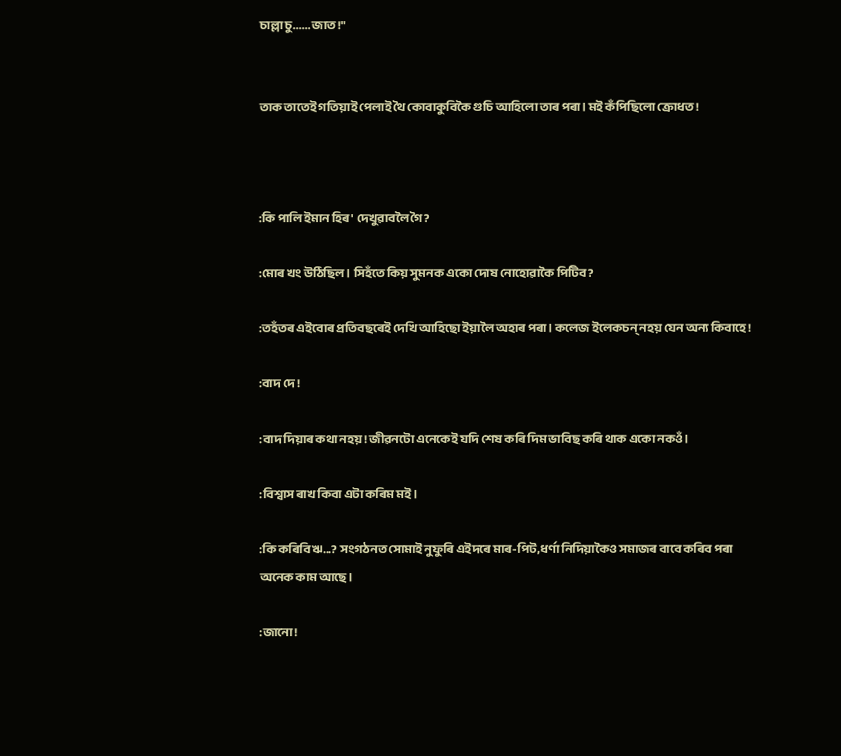চাল্লা চু...... জাত!"


তাক তাতেই গতিয়াই পেলাই থৈ কোবাকুবিকৈ গুচি আহিলো তাৰ পৰা। মই কঁপিছিলো ক্ৰোধত!



:কি পালি ইমান হিৰ' দেখুৱাবলৈ গৈ?

:মোৰ খং উঠিছিল। সিহঁতে কিয় সুমনক একো দোষ নোহোৱাকৈ পিটিব?

:তহঁতৰ এইবোৰ প্ৰতিবছৰেই দেখি আহিছো ইয়ালৈ অহাৰ পৰা। কলেজ ইলেকচন্ নহয় যেন অন্য কিবাহে!

:বাদ দে !

:বাদ দিয়াৰ কথা নহয়! জীৱনটো এনেকেই যদি শেষ কৰি দিম ভাবিছ কৰি থাক একো নকওঁ।

:বিশ্বাস ৰাখ কিবা এটা কৰিম মই।

:কি কৰিবি ঋ...? সংগঠনত সোমাই নুফুৰি এইদৰে মাৰ-পিট,ধৰ্ণা নিদিয়াকৈও সমাজৰ বাবে কৰিব পৰা অনেক কাম আছে।

:জানো!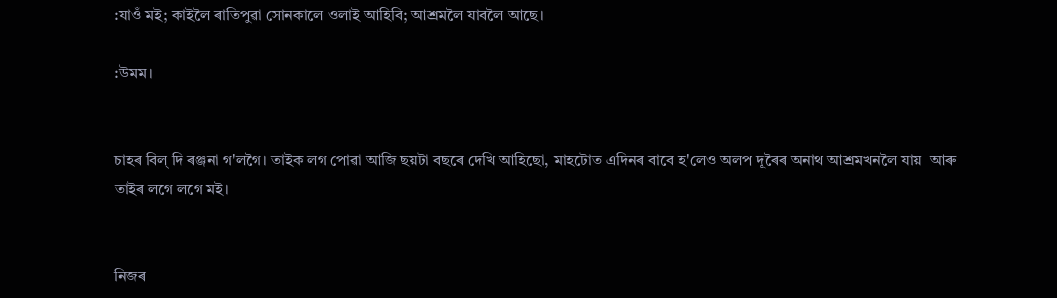:যাওঁ মই; কাইলৈ ৰাতিপুৱা সোনকালে ওলাই আহিবি; আশ্ৰমলৈ যাবলৈ আছে।

:উমম।


চাহৰ বিল্ দি ৰঞ্জনা গ'লগৈ। তাইক লগ পোৱা আজি ছয়টা বছৰে দেখি আহিছো, মাহটোত এদিনৰ বাবে হ'লেও অলপ দূৰৈৰ অনাথ আশ্ৰমখনলৈ যায়  আৰু তাইৰ লগে লগে মই।


নিজৰ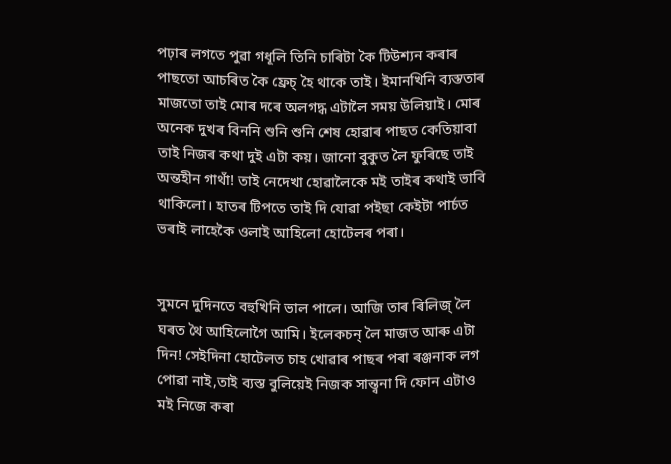পঢ়াৰ লগতে পুৱা গধূলি তিনি চাৰিটা কৈ টিউশ্যন কৰাৰ পাছতো আচৰিত কৈ ফ্ৰেচ্ হৈ থাকে তাই। ইমানখিনি ব্যস্ততাৰ মাজতো তাই মোৰ দৰে অলগদ্ধ এটালৈ সময় উলিয়াই। মোৰ অনেক দুখৰ বিননি শুনি শুনি শেষ হোৱাৰ পাছত কেতিয়াবা তাই নিজৰ কথা দুই এটা কয়। জানো বুকুত লৈ ফুৰিছে তাই অন্তহীন গাথাঁ! তাই নেদেখা হোৱালৈকে মই তাইৰ কথাই ভাবি থাকিলো। হাতৰ টিপতে তাই দি যোৱা পইছা কেইটা পাৰ্চত ভৰাই লাহেকৈ ওলাই আহিলো হোটেলৰ পৰা।


সুমনে দুদিনতে বহুখিনি ভাল পালে। আজি তাৰ ৰিলিজ্ লৈ ঘৰত থৈ আহিলোগৈ আমি। ইলেকচন্ লৈ মাজত আৰু এটা দিন! সেইদিনা হোটেলত চাহ খোৱাৰ পাছৰ পৰা ৰঞ্জনাক লগ পোৱা নাই,তাই ব্যস্ত বুলিয়েই নিজক সান্ত্বনা দি ফোন এটাও মই নিজে কৰা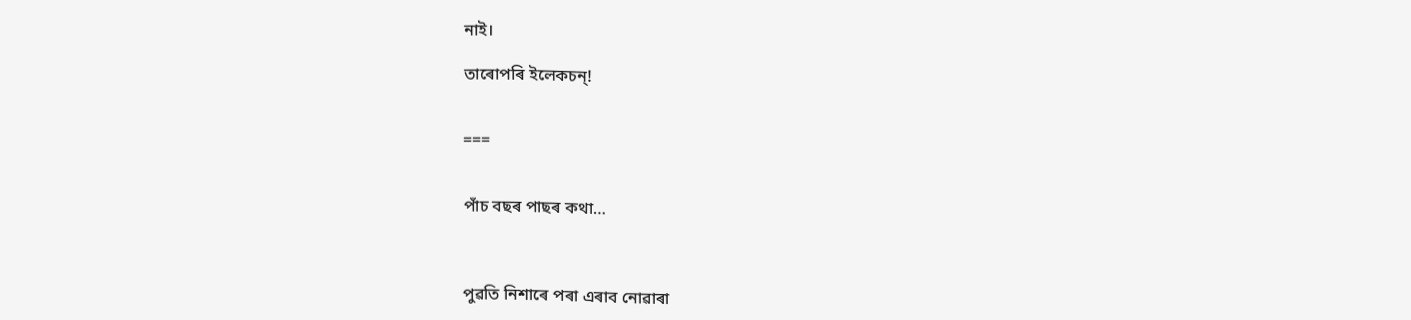নাই।

তাৰোপৰি ইলেকচন্!


===


পাঁচ বছৰ পাছৰ কথা…



পুৱতি নিশাৰে পৰা এৰাব নোৱাৰা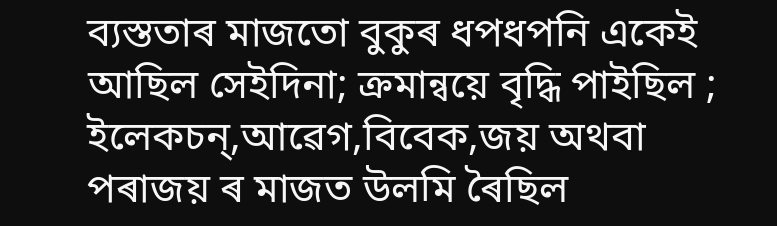ব্যস্ততাৰ মাজতো বুকুৰ ধপধপনি একেই আছিল সেইদিনা; ক্ৰমান্বয়ে বৃদ্ধি পাইছিল ; ইলেকচন্,আৱেগ,বিবেক,জয় অথবা পৰাজয় ৰ মাজত উলমি ৰৈছিল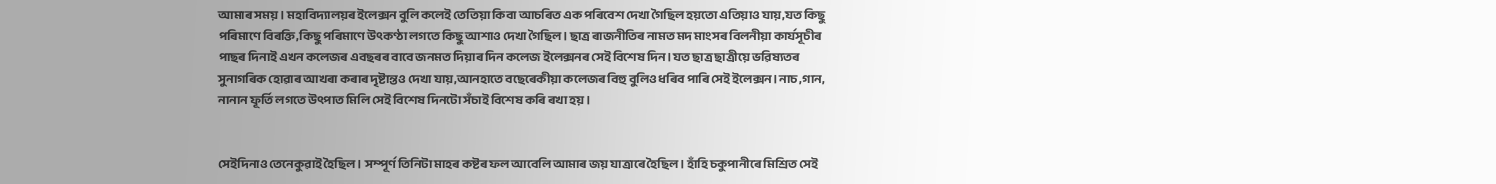আমাৰ সময়। মহাবিদ্যালয়ৰ ইলেক্সন বুলি কলেই তেতিয়া কিবা আচৰিত এক পৰিবেশ দেখা গৈছিল হয়তো এতিয়াও যায়,যত কিছু পৰিমাণে বিৰক্তি,কিছু পৰিমাণে উৎকণ্ঠা লগতে কিছু আশাও দেখা গৈছিল। ছাত্ৰ ৰাজনীতিৰ নামত মদ মাংসৰ বিলনীয়া কাৰ্যসূচীৰ পাছৰ দিনাই এখন কলেজৰ এবছৰৰ বাবে জনমত দিয়াৰ দিন কলেজ ইলেক্সনৰ সেই বিশেষ দিন। যত ছাত্ৰ ছাত্ৰীয়ে ভৱিষ্যতৰ সুনাগৰিক হোৱাৰ আখৰা কৰাৰ দৃষ্টান্তও দেখা যায়,আনহাতে বছেৰেকীয়া কলেজৰ বিহু বুলিও ধৰিব পাৰি সেই ইলেক্সন। নাচ ,গান, নানান ফূৰ্তি লগতে উৎপাত মিলি সেই বিশেষ দিনটো সঁচাই বিশেষ কৰি ৰখা হয়।


সেইদিনাও তেনেকুৱাই হৈছিল। সম্পূৰ্ণ তিনিটা মাহৰ কষ্টৰ ফল আবেলি আমাৰ জয় যাত্ৰাৰে হৈছিল। হাঁহি চকুপানীৰে মিশ্ৰিত সেই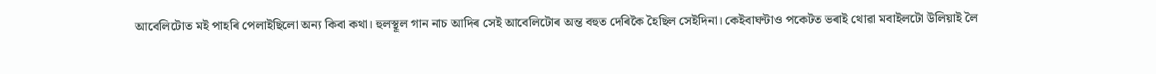আবেলিটোত মই পাহৰি পেলাইছিলো অন্য কিবা কথা। হুলস্থূল গান নাচ আদিৰ সেই আবেলিটোৰ অন্ত বহুত দেৰিকৈ হৈছিল সেইদিনা। কেইবাঘন্টাও পকেটত ভৰাই থোৱা মবাইলটো উলিয়াই লৈ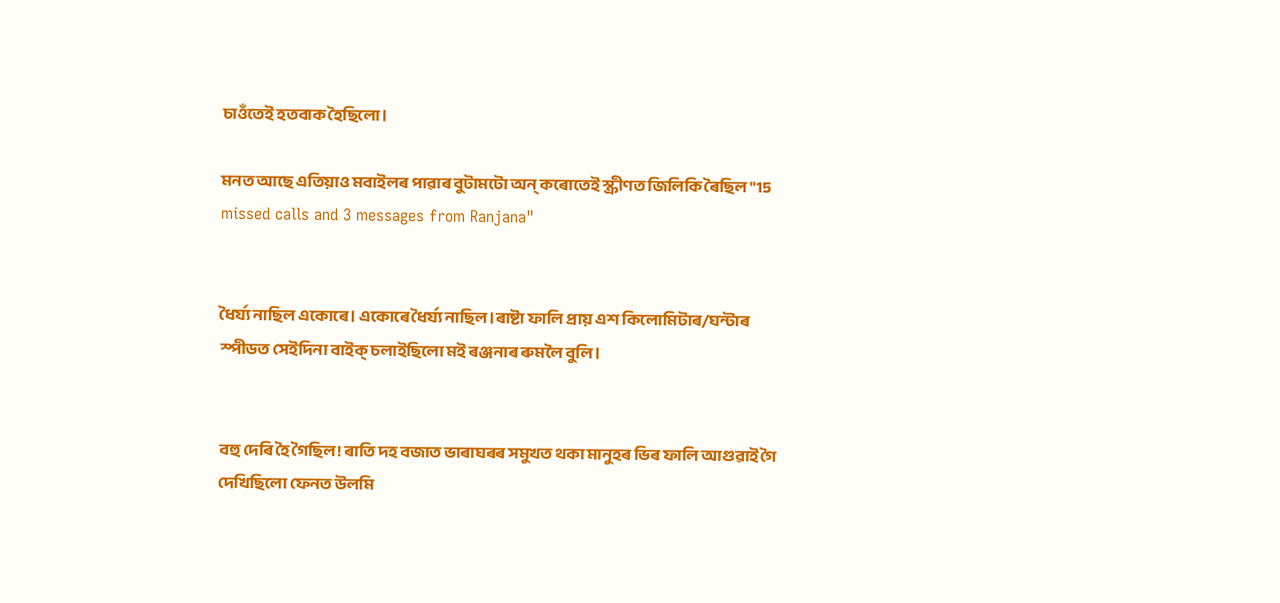চাওঁতেই হতবাক হৈছিলো।

মনত আছে এতিয়াও মবাইলৰ পাৱাৰ বুটামটো অন্ কৰোতেই স্ক্ৰীণত জিলিকি ৰৈছিল "15 missed calls and 3 messages from Ranjana"


ধৈৰ্য্য নাছিল একোৰে। একোৰে ধৈৰ্য্য নাছিল।ৰাষ্টা ফালি প্ৰায় এশ কিলোমিটাৰ/ঘন্টাৰ স্পীডত সেইদিনা বাইক্ চলাইছিলো মই ৰঞ্জনাৰ ৰুমলৈ বুলি।


বহু দেৰি হৈ গৈছিল! ৰাতি দহ বজাত ভাৰাঘৰৰ সমুখত থকা মানুহৰ ভিৰ ফালি আগুৱাই গৈ দেখিছিলো ফেনত উলমি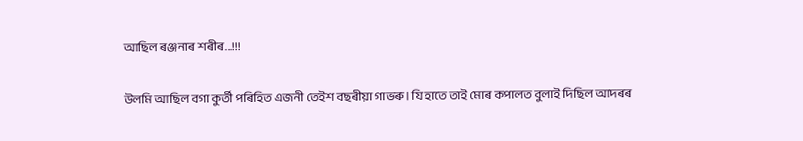আছিল ৰঞ্জনাৰ শৰীৰ...!!!

উলমি আছিল বগা কুৰ্তী পৰিহিত এজনী তেইশ বছৰীয়া গাভৰু। যি হাতে তাই মোৰ কপালত বুলাই দিছিল আদৰৰ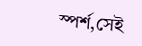স্পৰ্শ,সেই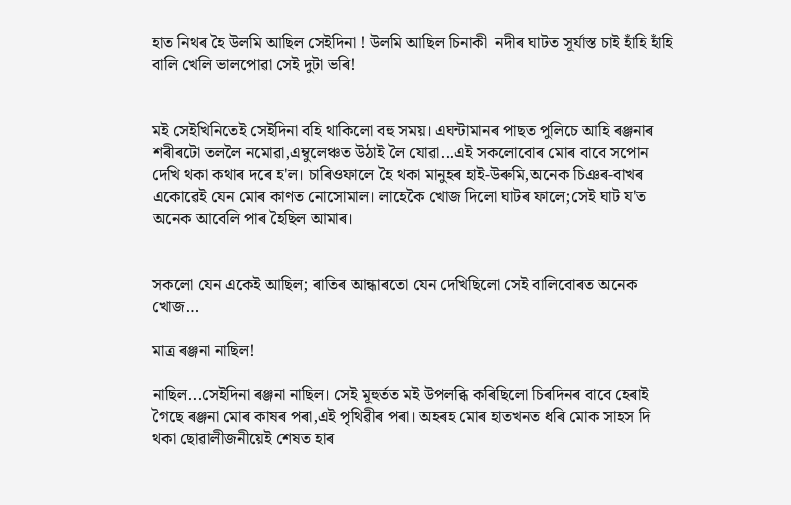হাত নিথৰ হৈ উলমি আছিল সেইদিনা ! উলমি আছিল চিনাকী  নদীৰ ঘাটত সূৰ্যাস্ত চাই হাঁহি হাঁহি বালি খেলি ভালপোৱা সেই দুটা ভৰি!


মই সেইখিনিতেই সেইদিনা বহি থাকিলো বহু সময়। এঘন্টামানৰ পাছত পুলিচে আহি ৰঞ্জনাৰ শৰীৰটো তললৈ নমোৱা,এম্বুলেঞ্চত উঠাই লৈ যোৱা...এই সকলোবোৰ মোৰ বাবে সপোন দেখি থকা কথাৰ দৰে হ'ল। চাৰিওফালে হৈ থকা মানুহৰ হাই-উৰুমি,অনেক চিঞৰ-বাখৰ একোৱেই যেন মোৰ কাণত নোসোমাল। লাহেকৈ খোজ দিলো ঘাটৰ ফালে;সেই ঘাট য'ত অনেক আবেলি পাৰ হৈছিল আমাৰ।


সকলো যেন একেই আছিল; ৰাতিৰ আন্ধাৰতো যেন দেখিছিলো সেই বালিবোৰত অনেক খোজ…

মাত্ৰ ৰঞ্জনা নাছিল!

নাছিল...সেইদিনা ৰঞ্জনা নাছিল। সেই মূহুৰ্তত মই উপলব্ধি কৰিছিলো চিৰদিনৰ বাবে হেৰাই গৈছে ৰঞ্জনা মোৰ কাষৰ পৰা,এই পৃথিৱীৰ পৰা। অহৰহ মোৰ হাতখনত ধৰি মোক সাহস দি থকা ছোৱালীজনীয়েই শেষত হাৰ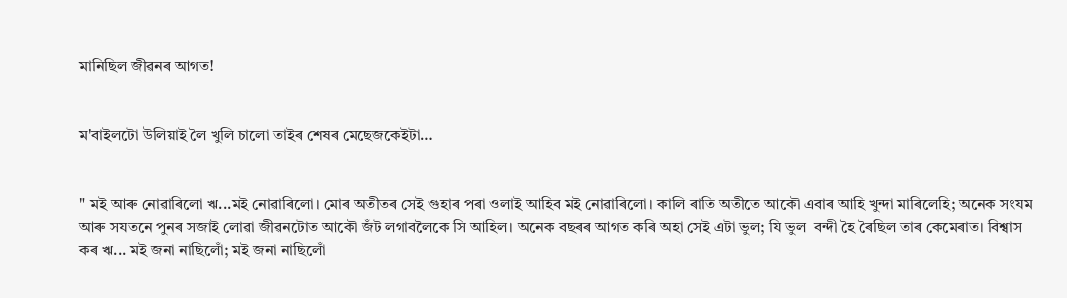মানিছিল জীৱনৰ আগত!


ম'বাইলটো উলিয়াই লৈ খুলি চালো তাইৰ শেষৰ মেছেজকেইটা…


" মই আৰু নোৱাৰিলো ঋ...মই নোৱাৰিলো। মোৰ অতীতৰ সেই গুহাৰ পৰা ওলাই আহিব মই নোৱাৰিলো। কালি ৰাতি অতীতে আকৌ এবাৰ আহি খুন্দা মাৰিলেহি; অনেক সংযম আৰু সযতনে পুনৰ সজাই লোৱা জীৱনটোত আকৌ জঁট লগাবলৈকে সি আহিল। অনেক বছৰৰ আগত কৰি অহা সেই এটা ভুল; যি ভুল  বন্দী হৈ ৰৈছিল তাৰ কেমেৰাত। বিশ্বাস কৰ ঋ... মই জনা নাছিলোঁ; মই জনা নাছিলোঁ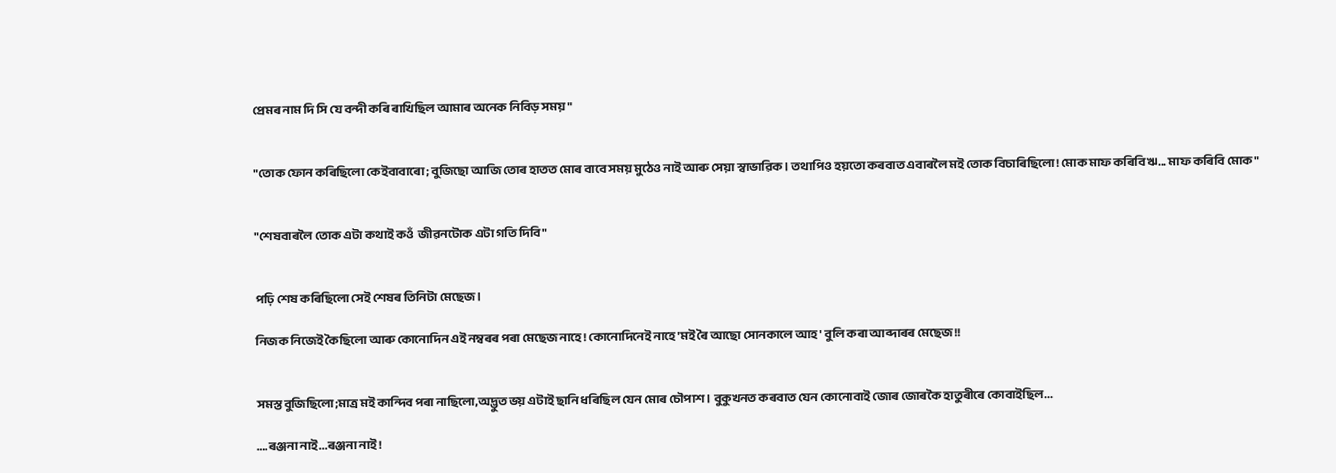প্ৰেমৰ নাম দি সি যে বন্দী কৰি ৰাখিছিল আমাৰ অনেক নিবিড় সময়"


"তোক ফোন কৰিছিলো কেইবাবাৰো; বুজিছো আজি তোৰ হাতত মোৰ বাবে সময় মুঠেও নাই আৰু সেয়া স্বাভাৱিক। তথাপিও হয়তো কৰবাত এবাৰলৈ মই তোক বিচাৰিছিলো! মোক মাফ কৰিবি ঋ... মাফ কৰিবি মোক"


"শেষবাৰলৈ তোক এটা কথাই কওঁ  জীৱনটোক এটা গতি দিবি"


পঢ়ি শেষ কৰিছিলো সেই শেষৰ তিনিটা মেছেজ।

নিজক নিজেই কৈছিলো আৰু কোনোদিন এই নম্বৰৰ পৰা মেছেজ নাহে! কোনোদিনেই নাহে 'মই ৰৈ আছো সোনকালে আহ' বুলি কৰা আব্দাৰৰ মেছেজ!!


সমস্ত বুজিছিলো;মাত্ৰ মই কান্দিব পৰা নাছিলো,অদ্ভুত ভয় এটাই ছানি ধৰিছিল যেন মোৰ চৌপাশ। বুকুখনত কৰবাত যেন কোনোবাই জোৰ জোৰকৈ হাতুৰীৰে কোবাইছিল...

….ৰঞ্জনা নাই...ৰঞ্জনা নাই!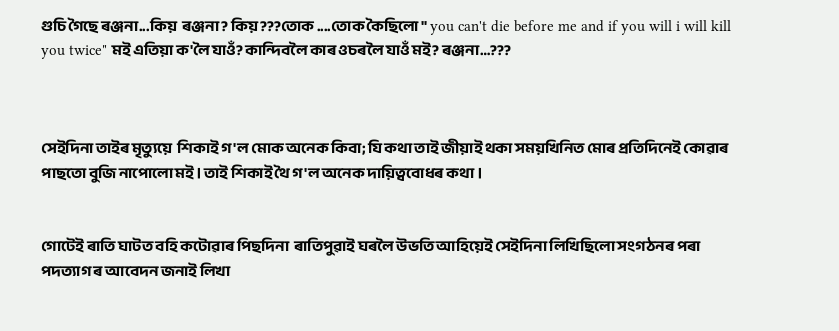গুচি গৈছে ৰঞ্জনা...কিয়  ৰঞ্জনা? কিয়???তোক ....তোক কৈছিলো " you can't die before me and if you will i will kill you twice" মই এতিয়া ক'লৈ যাওঁ? কান্দিবলৈ কাৰ ওচৰলৈ যাওঁ মই? ৰঞ্জনা…???



সেইদিনা তাইৰ মৃত্যুয়ে  শিকাই গ'ল মোক অনেক কিবা; যি কথা তাই জীয়াই থকা সময়খিনিত মোৰ প্ৰতিদিনেই কোৱাৰ পাছতো বুজি নাপোলো মই। তাই শিকাই থৈ গ'ল অনেক দায়িত্ববোধৰ কথা।


গোটেই ৰাতি ঘাটত বহি কটোৱাৰ পিছদিনা  ৰাতিপুৱাই ঘৰলৈ উভতি আহিয়েই সেইদিনা লিখিছিলো সংগঠনৰ পৰা পদত্যাগ ৰ আবেদন জনাই লিখা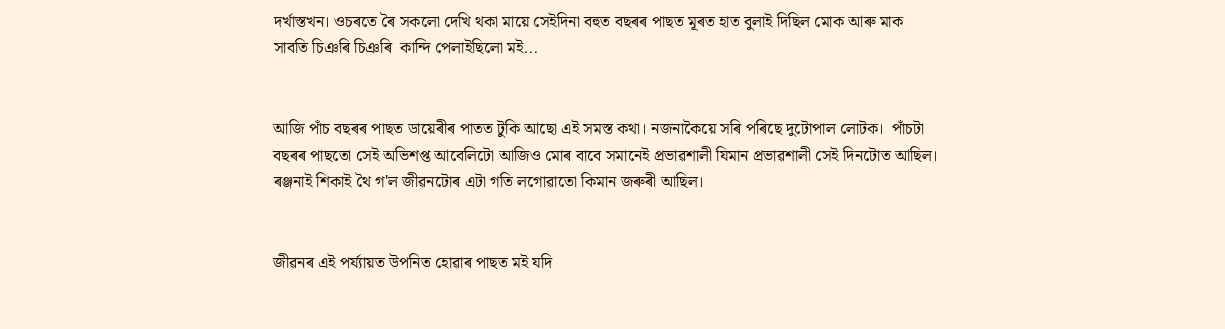দৰ্খাস্তখন। ওচৰতে ৰৈ সকলো দেখি থকা মায়ে সেইদিনা বহুত বছৰৰ পাছত মূৰত হাত বুলাই দিছিল মোক আৰু মাক সাবতি চিঞৰি চিঞৰি  কান্দি পেলাইছিলো মই...


আজি পাঁচ বছৰৰ পাছত ডায়েৰীৰ পাতত টুকি আছো এই সমস্ত কথা। নজনাকৈয়ে সৰি পৰিছে দুটোপাল লোটক।  পাঁচটা বছৰৰ পাছতো সেই অভিশপ্ত আবেলিটো আজিও মোৰ বাবে সমানেই প্ৰভাৱশালী যিমান প্ৰভাৱশালী সেই দিনটোত আছিল। ৰঞ্জনাই শিকাই থৈ গ'ল জীৱনটোৰ এটা গতি লগোৱাতো কিমান জৰুৰী আছিল।


জীৱনৰ এই পৰ্য্যায়ত উপনিত হোৱাৰ পাছত মই যদি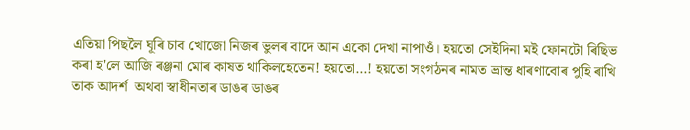এতিয়া পিছলৈ ঘূৰি চাব খোজো নিজৰ ভুলৰ বাদে আন একো দেখা নাপাওঁ। হয়তো সেইদিনা মই ফোনটো ৰিছিভ কৰা হ'লে আজি ৰঞ্জনা মোৰ কাষত থাকিলহেতেন! হয়তো…! হয়তো সংগঠনৰ নামত ভ্ৰান্ত ধাৰণাবোৰ পুহি ৰাখি তাক আদৰ্শ  অথবা স্বাধীনতাৰ ডাঙৰ ডাঙৰ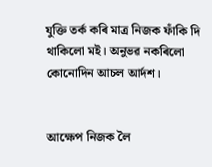যুক্তি তৰ্ক কৰি মাত্ৰ নিজক ফাঁকি দি থাকিলো মই। অনুভৱ নকৰিলো কোনোদিন আচল আৰ্দশ।


আক্ষেপ নিজক লৈ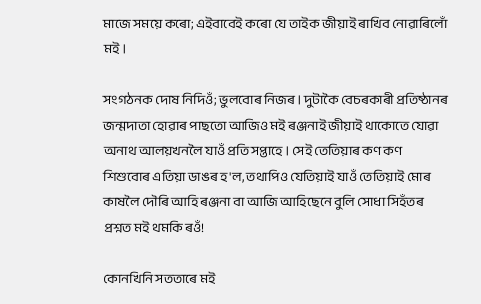মাজে সময়ে কৰো; এইবাবেই কৰো যে তাইক জীয়াই ৰাখিব নোৱাৰিলোঁ মই।

সংগঠনক দোষ নিদিওঁ; ভুলবোৰ নিজৰ। দুটাকৈ বেচৰকাৰী প্ৰতিষ্ঠানৰ জন্মদাতা হোৱাৰ পাছতো আজিও মই ৰঞ্জনাই জীয়াই থাকোতে যোৱা অনাথ আলয়খনলৈ যাওঁ প্ৰতি সপ্তাহে। সেই তেতিয়াৰ কণ কণ শিশুবোৰ এতিয়া ডাঙৰ হ'ল, তথাপিও যেতিয়াই যাওঁ তেতিয়াই মোৰ কাষলৈ দৌৰি আহি ৰঞ্জনা বা আজি আহিছেনে বুলি সোধা সিহঁতৰ প্ৰশ্নত মই থমকি ৰওঁ!

কোনখিনি সততাৰে মই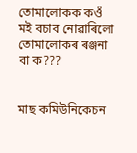তোমালোকক কওঁ মই বচাব নোৱাৰিলো তোমালোকৰ ৰঞ্জনা বা ক???


মাছ কমিউনিকেচন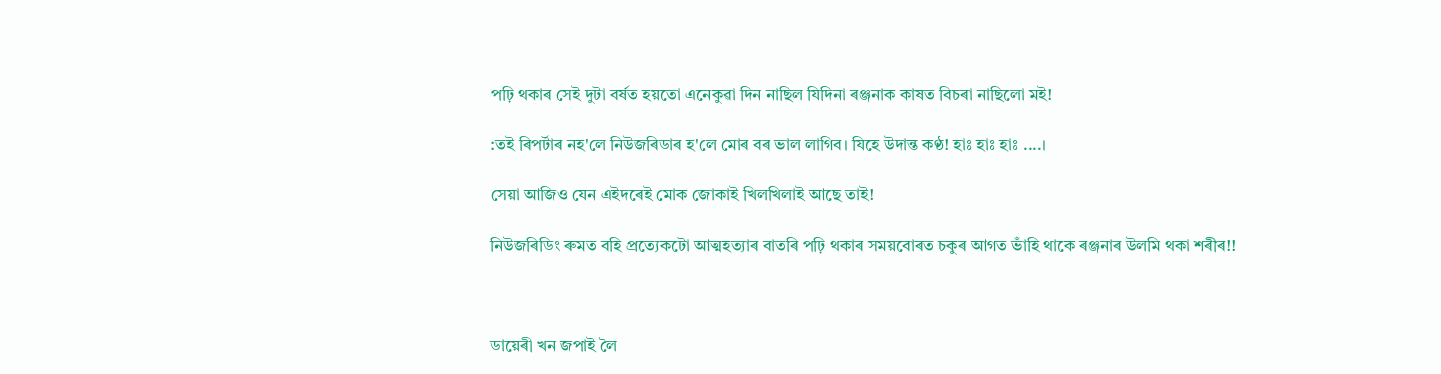পঢ়ি থকাৰ সেই দুটা বৰ্ষত হয়তো এনেকুৱা দিন নাছিল যিদিনা ৰঞ্জনাক কাষত বিচৰা নাছিলো মই!

:তই ৰিপৰ্টাৰ নহ'লে নিউজৰিডাৰ হ'লে মোৰ বৰ ভাল লাগিব। যিহে উদান্ত কণ্ঠ! হাঃ হাঃ হাঃ ....।

সেয়া আজিও যেন এইদৰেই মোক জোকাই খিলখিলাই আছে তাই!

নিউজৰিডিং ৰুমত বহি প্ৰত্যেকটো আত্মহত্যাৰ বাতৰি পঢ়ি থকাৰ সময়বোৰত চকুৰ আগত ভাঁহি থাকে ৰঞ্জনাৰ উলমি থকা শৰীৰ!!



ডায়েৰী খন জপাই লৈ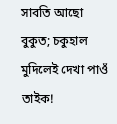সাবতি আছো বুকুত; চকুহাল মুদিলেই দেখা পাওঁ তাইক!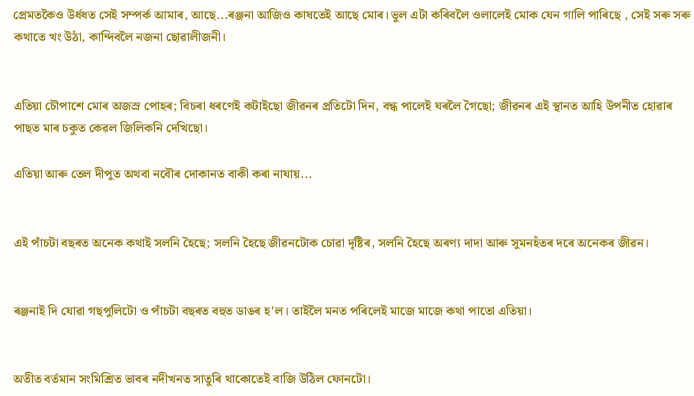প্ৰেমতকৈও উৰ্ধধত সেই সম্পৰ্ক আমাৰ, আছে...ৰঞ্জনা আজিও কাষতেই আছে মোৰ। ভুল এটা কৰিবলৈ ওলালেই মোক যেন গালি পাৰিছে , সেই সৰু সৰু কথাতে খং উঠা, কান্দিবলৈ নজনা ছোৱালীজনী।


এতিয়া চৌপাশে মোৰ অজস্ৰ পোহৰ; বিচৰা ধৰণেই কটাইছো জীৱনৰ প্ৰতিটো দিন, বন্ধ পালেই ঘৰলৈ গৈছো; জীৱনৰ এই স্থানত আহি উপনীত হোৱাৰ পাছত মাৰ চকুত কেৱল জিলিকনি দেখিছো।

এতিয়া আৰু তেল দীপুত অথবা নবৌৰ দোকানত বাকী কৰা নাযায়...


এই পাঁচটা বছৰত অনেক কথাই সলনি হৈছে; সলনি হৈছে জীৱনটোক চোৱা দৃষ্টিৰ, সলনি হৈছে অৰণ্য দাদা আৰু সুমনহঁতৰ দৰে অনেকৰ জীৱন।


ৰঞ্জনাই দি যোৱা গছপুলিটো ও পাঁচটা বছৰত বহুত ডাঙৰ হ'ল। তাইলৈ মনত পৰিলেই মাজে মাজে কথা পাতো এতিয়া।


অতীত বৰ্তমান সংমিশ্ৰিত ভাবৰ নদীখনত সাতুৰি থাকোতেই বাজি উঠিল ফোনটো।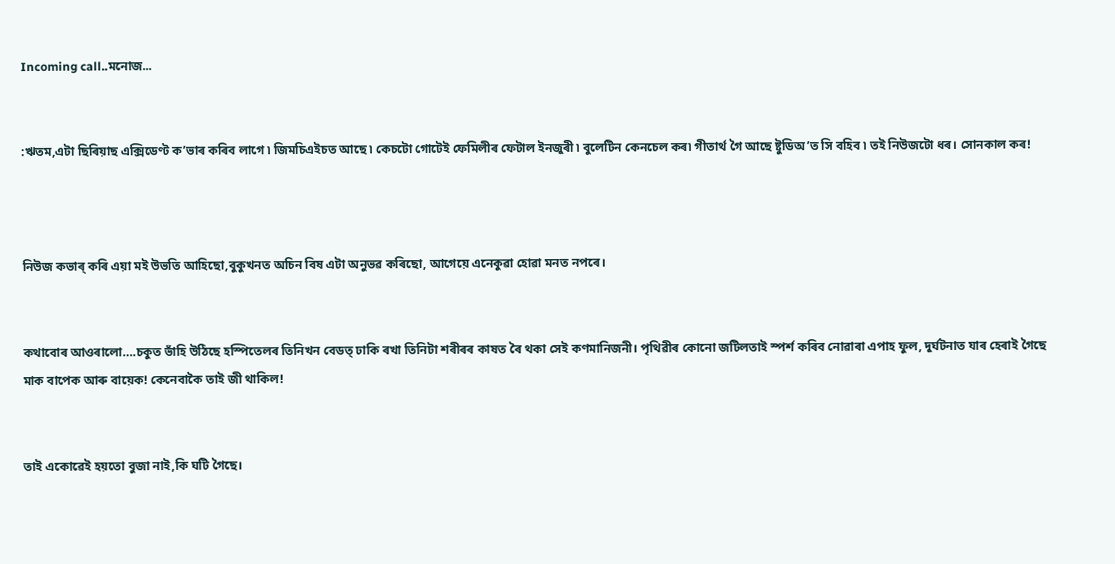Incoming call..মনোজ...


:ঋতম,এটা ছিৰিয়াছ এক্সিডেণ্ট ক’ভাৰ কৰিব লাগে ৷ জিমচিএইচত আছে ৷ কেচটো গোটেই ফেমিলীৰ ফেটাল ইনজুৰী ৷ বুলেটিন কেনচেল কৰ৷ গীতাৰ্থ গৈ আছে ষ্টুডিঅ’ত সি বহিব ৷ তই নিউজটো ধৰ। সোনকাল কৰ!



নিউজ কভাৰ্ কৰি এয়া মই উভতি আহিছো,বুকুখনত অচিন বিষ এটা অনুভৱ কৰিছো, আগেয়ে এনেকুৱা হোৱা মনত নপৰে।


কথাবোৰ আওৰালো….চকুত ভাঁহি উঠিছে হস্পিতেলৰ তিনিখন বেডত্ ঢাকি ৰখা তিনিটা শৰীৰৰ কাষত ৰৈ থকা সেই কণমানিজনী। পৃথিৱীৰ কোনো জটিলতাই স্পৰ্শ কৰিব নোৱাৰা এপাহ ফুল, দুৰ্ঘটনাত যাৰ হেৰাই গৈছে মাক বাপেক আৰু বায়েক! কেনেবাকৈ তাই জী থাকিল!


তাই একোৱেই হয়তো বুজা নাই,কি ঘটি গৈছে।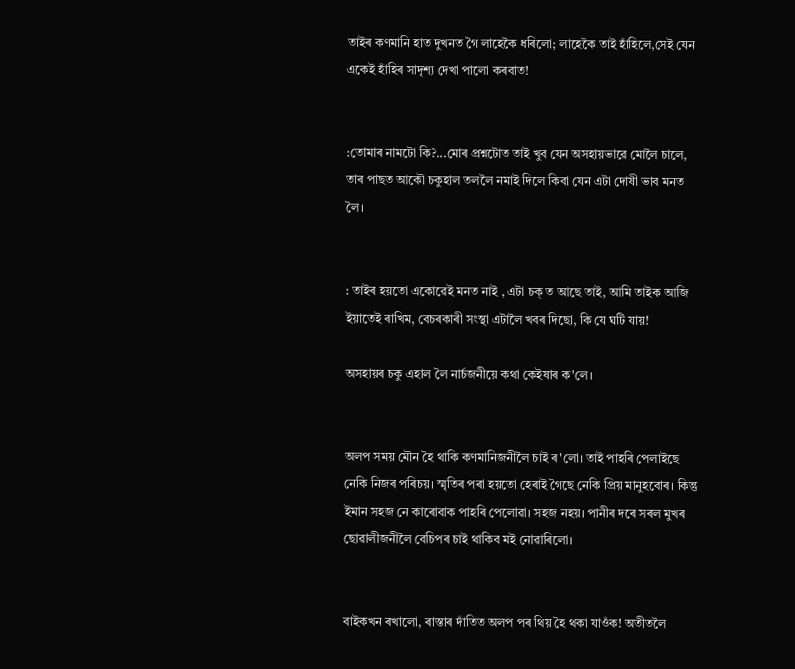তাইৰ কণমানি হাত দুখনত গৈ লাহেকৈ ধৰিলো; লাহেকৈ তাই হাঁহিলে,সেই যেন একেই হাঁহিৰ সাদৃশ্য দেখা পালো কৰবাত!


:তোমাৰ নামটো কি?...মোৰ প্ৰশ্নটোত তাই খুব যেন অসহায়ভাৱে মোলৈ চালে, তাৰ পাছত আকৌ চকুহাল তললৈ নমাই দিলে কিবা যেন এটা দোষী ভাব মনত লৈ।


: তাইৰ হয়তো একোৱেই মনত নাই , এটা চক্ ত আছে তাই, আমি তাইক আজি ইয়াতেই ৰাখিম, বেচৰকাৰী সংস্থা এটালৈ খবৰ দিছো, কি যে ঘটি যায়!

অসহায়ৰ চকু এহাল লৈ নাৰ্চজনীয়ে কথা কেইষাৰ ক'লে।


অলপ সময় মৌন হৈ থাকি কণমানিজনীলৈ চাই ৰ'লো। তাই পাহৰি পেলাইছে নেকি নিজৰ পৰিচয়। স্মৃতিৰ পৰা হয়তো হেৰাই গৈছে নেকি প্ৰিয় মানুহবোৰ। কিন্তু ইমান সহজ নে কাৰোবাক পাহৰি পেলোৱা। সহজ নহয়। পানীৰ দৰে সৰল মুখৰ ছোৱালীজনীলৈ বেচিপৰ চাই থাকিব মই নোৱাৰিলো।


বাইকখন ৰখালো, ৰাস্তাৰ দাঁতিত অলপ পৰ থিয় হৈ থকা যাওঁক! অতীতলৈ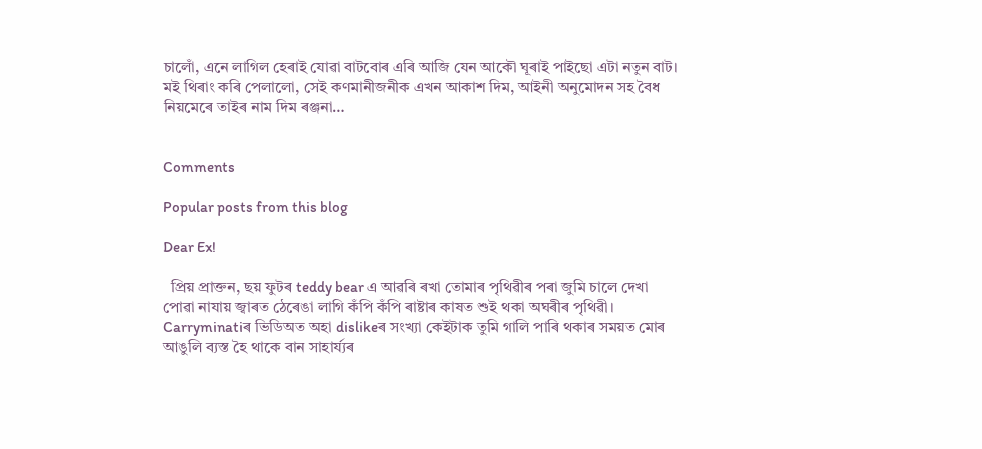চালোঁ, এনে লাগিল হেৰাই যোৱা বাটবোৰ এৰি আজি যেন আকৌ ঘূৰাই পাইছো এটা নতুন বাট। মই থিৰাং কৰি পেলালো, সেই কণমানীজনীক এখন আকাশ দিম, আইনী অনুমোদন সহ বৈধ নিয়মেৰে তাইৰ নাম দিম ৰঞ্জনা…


Comments

Popular posts from this blog

Dear Ex!

  প্ৰিয় প্ৰাক্তন, ছয় ফুটৰ teddy bear এ আৱৰি ৰখা তোমাৰ পৃথিৱীৰ পৰা জুমি চালে দেখা পোৱা নাযায় জ্বাৰত ঠেৰেঙা লাগি কঁপি কঁপি ৰাষ্টাৰ কাষত শুই থকা অঘৰীৰ পৃথিৱী।  Carryminatiৰ ভিডিঅত অহা dislikeৰ সংখ্যা কেইটাক তুমি গালি পাৰি থকাৰ সময়ত মোৰ আঙুলি ব্যস্ত হৈ থাকে বান সাহাৰ্য্যৰ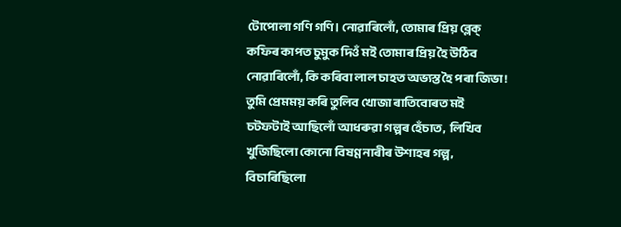টোপোলা গণি গণি। নোৱাৰিলোঁ, তোমাৰ প্ৰিয় ব্লেক্ কফিৰ কাপত চুমুক দিওঁ মই তোমাৰ প্ৰিয় হৈ উঠিব নোৱাৰিলোঁ, কি কৰিবা লাল চাহত অভ্যস্ত হৈ পৰা জিভা! তুমি প্ৰেমময় কৰি তুলিব খোজা ৰাতিবোৰত মই চটফটাই আছিলোঁ আধৰুৱা গল্পৰ হেঁচাত,  লিখিব খুজিছিলো কোনো বিষণ্ণ নাৰীৰ উশাহৰ গল্প, বিচাৰিছিলো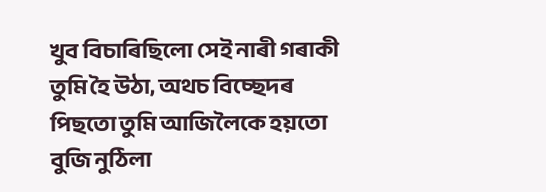খুব বিচাৰিছিলো সেই নাৰী গৰাকী তুমি হৈ উঠা, অথচ বিচ্ছেদৰ পিছতো তুমি আজিলৈকে হয়তো বুজি নুঠিলা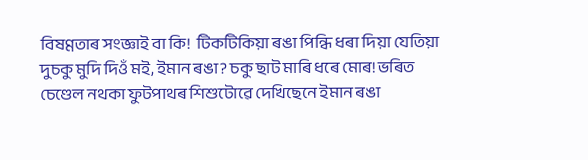বিষণ্ণতাৰ সংজ্ঞাই বা কি!  টিকটিকিয়া ৰঙা পিন্ধি ধৰা দিয়া যেতিয়া দুচকু মুদি দিওঁ মই, ইমান ৰঙা? চকু ছাট মাৰি ধৰে মোৰ! ভৰিত চেণ্ডেল নথকা ফুটপাথৰ শিশুটোৱে দেখিছেনে ইমান ৰঙা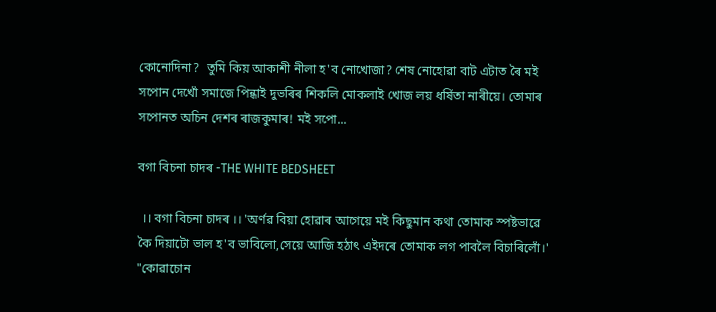কোনোদিনা?  তুমি কিয় আকাশী নীলা হ'ব নোখোজা? শেষ নোহোৱা বাট এটাত ৰৈ মই সপোন দেখোঁ সমাজে পিন্ধাই দুভৰিৰ শিকলি মোকলাই খোজ লয় ধৰ্ষিতা নাৰীয়ে। তোমাৰ সপোনত অচিন দেশৰ ৰাজকুমাৰ! মই সপো...

বগা বিচনা চাদৰ -THE WHITE BEDSHEET

  ।। বগা বিচনা চাদৰ ।। 'অৰ্ণৱ বিয়া হোৱাৰ আগেয়ে মই কিছুমান কথা তোমাক স্পষ্টভাৱে কৈ দিয়াটো ভাল হ'ব ভাবিলো,সেয়ে আজি হঠাৎ এইদৰে তোমাক লগ পাবলৈ বিচাৰিলোঁ।' "কোৱাচোন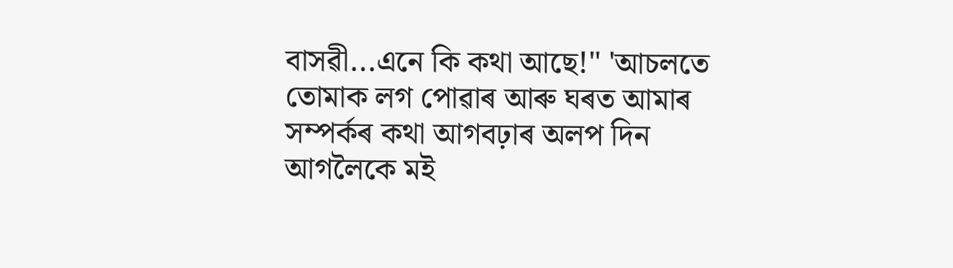বাসৱী...এনে কি কথা আছে!" 'আচলতে তোমাক লগ পোৱাৰ আৰু ঘৰত আমাৰ সম্পৰ্কৰ কথা আগবঢ়াৰ অলপ দিন আগলৈকে মই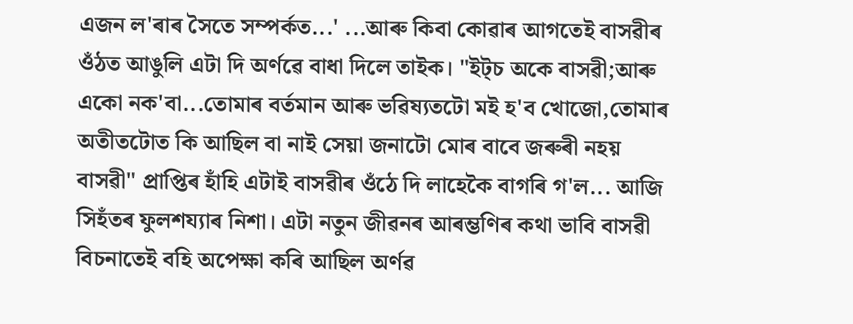এজন ল'ৰাৰ সৈতে সম্পৰ্কত...' ...আৰু কিবা কোৱাৰ আগতেই বাসৱীৰ ওঁঠত আঙুলি এটা দি অৰ্ণৱে বাধা দিলে তাইক। "ইট্‌চ অকে বাসৱী;আৰু একো নক'বা...তোমাৰ বৰ্তমান আৰু ভৱিষ্যতটো মই হ'ব খোজো,তোমাৰ অতীতটোত কি আছিল বা নাই সেয়া জনাটো মোৰ বাবে জৰুৰী নহয় বাসৱী" প্ৰাপ্তিৰ হাঁহি এটাই বাসৱীৰ ওঁঠে দি লাহেকৈ বাগৰি গ'ল... আজি সিহঁতৰ ফুলশয্যাৰ নিশা। এটা নতুন জীৱনৰ আৰম্ভণিৰ কথা ভাবি বাসৱী বিচনাতেই বহি অপেক্ষা কৰি আছিল অৰ্ণৱ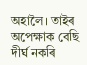অহালৈ। তাইৰ অপেক্ষাক বেছি দীৰ্ঘ নকৰি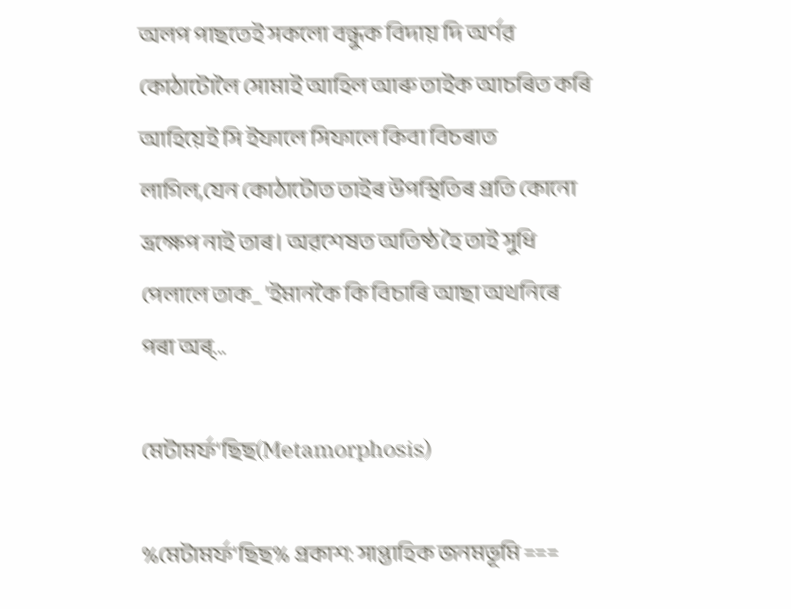অলপ পাছতেই সকলো বন্ধুক বিদায় দি অৰ্ণৱ কোঠাটোলৈ সোমাই আহিল আৰু তাইক আচৰিত কৰি আহিয়েই সি ইফালে সিফালে কিবা বিচৰাত লাগিল,যেন কোঠাটোত তাইৰ উপস্থিতিৰ প্ৰতি কোনো ভ্ৰক্ষেপ নাই তাৰ। অৱশেষত অতিষ্ঠ হৈ তাই সুধি পেলালে তাক_ 'ইমানকৈ কি বিচাৰি আছা অথনিৰে পৰা অৰ্...

মেটামৰ্ফ'ছিছ(Metamorphosis)

%মেটামৰ্ফ'ছিছ% প্ৰকাশ: সাপ্তাহিক জনমভূমি ===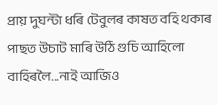প্ৰায় দুঘন্টা ধৰি টেবুলৰ কাষত বহি থকাৰ পাছত উচাট মাৰি উঠি গুচি আহিলো বাহিৰলৈ...নাই আজিও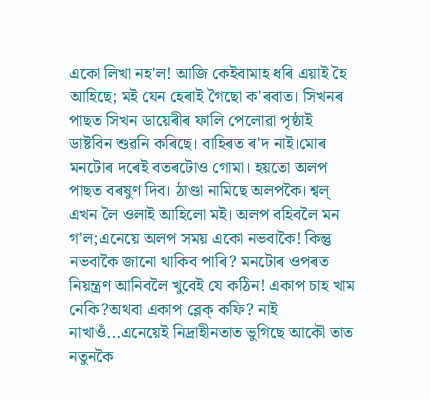একো লিখা নহ'ল! আজি কেইবামাহ ধৰি এয়াই হৈ আহিছে; মই যেন হেৰাই গৈছো ক'ৰবাত। সিখনৰ পাছত সিখন ডায়েৰীৰ ফালি পেলোৱা পৃষ্ঠাই ডাষ্টবিন শুৱনি কৰিছে। বাহিৰত ৰ'দ নাই।মোৰ মনটোৰ দৰেই বতৰটোও গোমা। হয়তো অলপ পাছত বৰষুণ দিব। ঠাণ্ডা নামিছে অলপকৈ। শ্বল্ এখন লৈ ওলাই আহিলো মই। অলপ বহিবলৈ মন গ'ল;এনেয়ে অলপ সময় একো নভবাকৈ! কিন্তু নভবাকৈ জানো থাকিব পাৰি? মনটোৰ ওপৰত নিয়ন্ত্ৰণ আনিবলৈ খুবেই যে কঠিন! একাপ চাহ খাম নেকি?অথবা একাপ ব্লেক্ কফি? নাই নাখাওঁ...এনেয়েই নিদ্ৰাহীনতাত ভুগিছে আকৌ তাত নতুনকৈ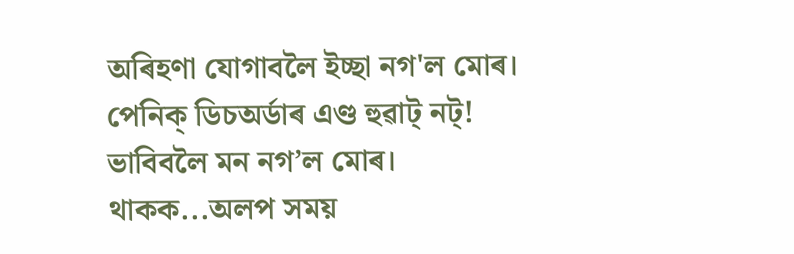অৰিহণা যোগাবলৈ ইচ্ছা নগ'ল মোৰ। পেনিক্ ডিচঅৰ্ডাৰ এণ্ড হুৱাট্ নট্! ভাবিবলৈ মন নগ’ল মোৰ। থাকক...অলপ সময়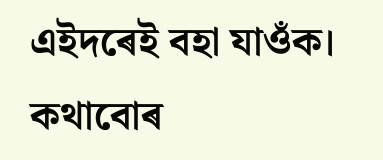এইদৰেই বহা যাওঁক। কথাবোৰ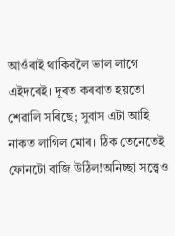আওঁৰাই থাকিবলৈ ভাল লাগে এইদৰেই। দূৰত কৰবাত হয়তো শেৱালি সৰিছে; সুবাস এটা আহি নাকত লাগিল মোৰ। ঠিক তেনেতেই ফোনটো বাজি উঠিল!অনিচ্ছা সত্ত্বেও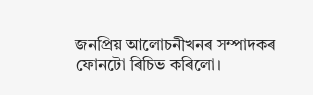জনপ্ৰিয় আলোচনীখনৰ সম্পাদকৰ ফোনটো ৰিচিভ কৰিলো।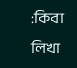:কিবা লিখা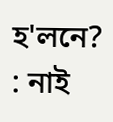হ'লনে? : নাই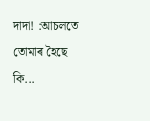দাদা! :আচলতে তোমাৰ হৈছে কি...